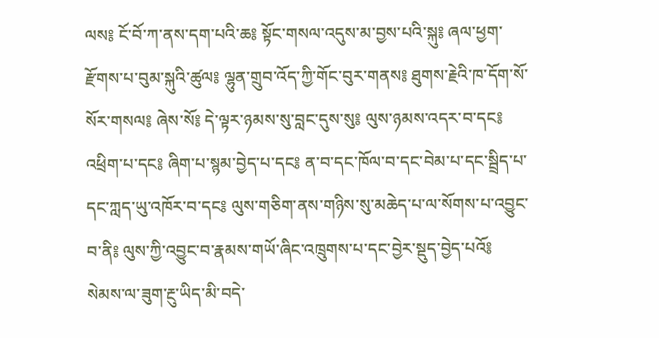ལས༔ ངོ་བོ་ཀ་ནས་དག་པའི་ཆ༔ སྟོང་གསལ་འདུས་མ་བྱས་པའི་སྐུ༔ ཞལ་ཕྱག་རྫོགས་པ་བུམ་སྐུའི་ཚུལ༔ ལྷུན་གྲུབ་འོད་ཀྱི་གོང་བུར་གནས༔ ཐུགས་རྗེའི་ཁ་དོག་སོ་སོར་གསལ༔ ཞེས་སོ༔ དེ་ལྟར་ཉམས་སུ་བླང་དུས་སུ༔ ལུས་ཉམས་འདར་བ་དང༔ འཕྲིག་པ་དང༔ ཞིག་པ་སྙམ་བྱེད་པ་དང༔ ན་བ་དང་ཁོལ་བ་དང་བེམ་པ་དང་སྦྲིད་པ་དང་ཀླད་ཡུ་འཁོར་བ་དང༔ ལུས་གཅིག་ནས་གཉིས་སུ་མཆེད་པ་ལ་སོགས་པ་འབྱུང་བ་ནི༔ ལུས་ཀྱི་འབྱུང་བ་རྣམས་གཡོ་ཞིང་འཁྲུགས་པ་དང་བྱེར་སྡུད་བྱེད་པའོ༔ སེམས་ལ་ཟུག་རྔུ་ཡིད་མི་བདེ་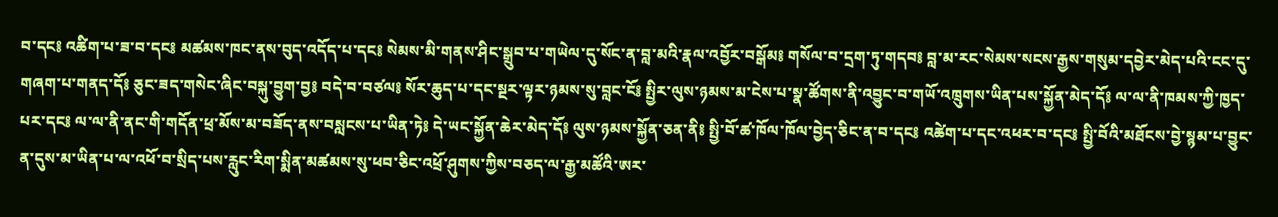བ་དང༔ འཚིག་པ་ཟ་བ་དང༔ མཚམས་ཁང་ནས་བུད་འདོད་པ་དང༔ སེམས་མི་གནས་ཤིང་སྒྲུབ་པ་གཡེལ་དུ་སོང་ན་བླ་མའི་རྣལ་འབྱོར་བསྒོམ༔ གསོལ་བ་དྲག་ཏུ་གདབ༔ བླ་མ་རང་སེམས་སངས་རྒྱས་གསུམ་དབྱེར་མེད་པའི་ངང་དུ་གཞག་པ་གནད་དོ༔ ཅུང་ཟད་གསེང་ཞིང་བསྐུ་བྱུག་བྱ༔ བདེ་བ་བཙལ༔ སོར་ཆུད་པ་དང་སྔར་ལྟར་ཉམས་སུ་བླང་ངོ༔ སྤྱིར་ལུས་ཉམས་མ་ངེས་པ་སྣ་ཚོགས་ནི་འབྱུང་བ་གཡོ་འཁྲུགས་ཡིན་པས་སྐྱོན་མེད་དོ༔ ལ་ལ་ནི་ཁམས་ཀྱི་ཁྱད་པར་དང༔ ལ་ལ་ནི་ནང་གི་གདོན་ཕྲ་མོས་མ་བཟོད་ནས་བསླངས་པ་ཡིན་ཏེ༔ དེ་ཡང་སྐྱོན་ཆེར་མེད་དོ༔ ལུས་ཉམས་སྐྱོན་ཅན་ནི༔ སྤྱི་བོ་ཚ་ཁོལ་ཁོལ་བྱེད་ཅིང་ན་བ་དང༔ འཚེག་པ་དང་འཕར་བ་དང༔ སྤྱི་བོའི་མཐོངས་བྱེ་སྙམ་པ་བྱུང་ན་དུས་མ་ཡིན་པ་ལ་འཕོ་བ་སྲིད་པས་རླུང་རིག་སྨིན་མཚམས་སུ་ཕབ་ཅིང་འཕྲོ་ཤུགས་ཀྱིས་བཅད་ལ་རྒྱ་མཚོའི་ཨར་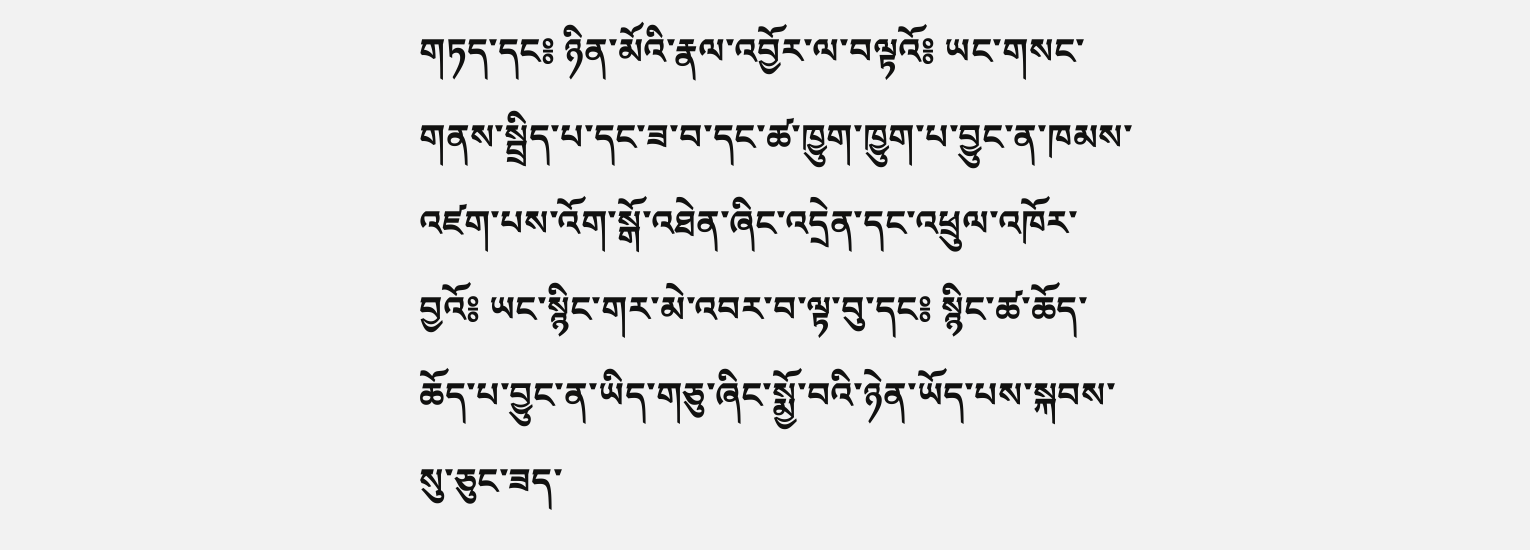གཏད་དང༔ ཉིན་མོའི་རྣལ་འབྱོར་ལ་བལྟའོ༔ ཡང་གསང་གནས་སྦྲིད་པ་དང་ཟ་བ་དང་ཚ་ཁྱུག་ཁྱུག་པ་བྱུང་ན་ཁམས་འཛག་པས་འོག་སྒོ་འཐེན་ཞིང་འདྲེན་དང་འཕྲུལ་འཁོར་བྱའོ༔ ཡང་སྙིང་གར་མེ་འབར་བ་ལྟ་བུ་དང༔ སྙིང་ཚ་ཆོད་ཆོད་པ་བྱུང་ན་ཡིད་གཅུ་ཞིང་སྨྱོ་བའི་ཉེན་ཡོད་པས་སྐབས་སུ་ཅུང་ཟད་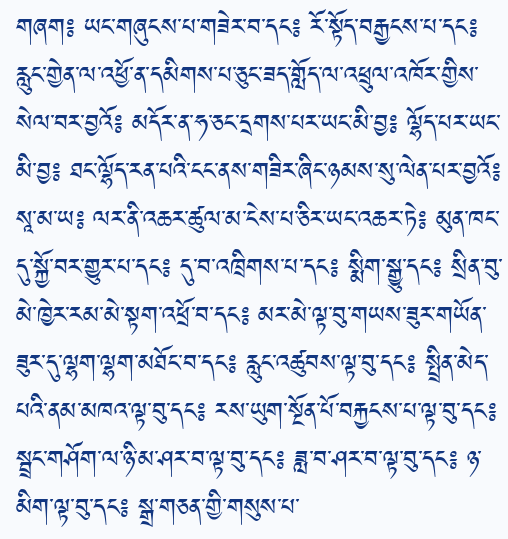གཞག༔ ཡང་གཞུངས་པ་གཟེར་བ་དང༔ རོ་སྟོད་བརྒྱངས་པ་དང༔ རླུང་གྱེན་ལ་འཕྱོ་ན་དམིགས་པ་ཅུང་ཟད་གློད་ལ་འཕྲུལ་འཁོར་གྱིས་སེལ་བར་བྱའོ༔ མདོར་ན་ཧ་ཅང་དྲགས་པར་ཡང་མི་བྱ༔ ལྷོད་པར་ཡང་མི་བྱ༔ ཐང་ལྷོད་རན་པའི་ངང་ནས་གཟིར་ཞིང་ཉམས་སུ་ལེན་པར་བྱའོ༔ སཱ་མ་ཡ༔ ལར་ནི་འཆར་ཚུལ་མ་ངེས་པ་ཅིར་ཡང་འཆར་ཏེ༔ མུན་ཁང་དུ་སྐྱོ་བར་གྱུར་པ་དང༔ དུ་བ་འཁྲིགས་པ་དང༔ སྨིག་སྒྱུ་དང༔ སྲིན་བུ་མེ་ཁྱེར་རམ་མེ་སྟག་འཕྲོ་བ་དང༔ མར་མེ་ལྟ་བུ་གཡས་ཟུར་གཡོན་ཟུར་དུ་ལྷག་ལྷག་མཐོང་བ་དང༔ རླུང་འཚུབས་ལྟ་བུ་དང༔ སྤྲིན་མེད་པའི་ནམ་མཁའ་ལྟ་བུ་དང༔ རས་ཡུག་སྔོན་པོ་བརྐྱངས་པ་ལྟ་བུ་དང༔ སྦྲང་གཤོག་ལ་ཉི་མ་ཤར་བ་ལྟ་བུ་དང༔ ཟླ་བ་ཤར་བ་ལྟ་བུ་དང༔ ཉ་མིག་ལྟ་བུ་དང༔ སྒྲ་གཅན་གྱི་གསུས་པ་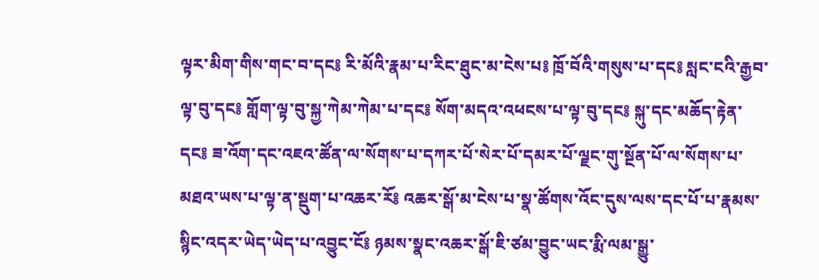ལྟར་མིག་གིས་གང་བ་དང༔ རི་མོའི་རྣམ་པ་རིང་ཐུང་མ་ངེས་པ༔ ཁྲོ་བོའི་གསུས་པ་དང༔ སླང་ངའི་རྒྱབ་ལྟ་བུ་དང༔ གློག་ལྟ་བུ་སྐྱ་ཀེམ་ཀེམ་པ་དང༔ སོག་མདའ་འཕངས་པ་ལྟ་བུ་དང༔ སྐུ་དང་མཆོད་རྟེན་དང༔ ཟ་འོག་དང་འཇའ་ཚོན་ལ་སོགས་པ་དཀར་པོ་སེར་པོ་དམར་པོ་ལྗང་གུ་སྔོན་པོ་ལ་སོགས་པ་མཐའ་ཡས་པ་ལྟ་ན་སྡུག་པ་འཆར་རོ༔ འཆར་སྒོ་མ་ངེས་པ་སྣ་ཚོགས་འོང་དུས་ལས་དང་པོ་པ་རྣམས་སྙིང་འདར་ཡེད་ཡེད་པ་འབྱུང་ངོ༔ ཉམས་སྣང་འཆར་སྒོ་ཇི་ཙམ་བྱུང་ཡང་རྨི་ལམ་སྒྱུ་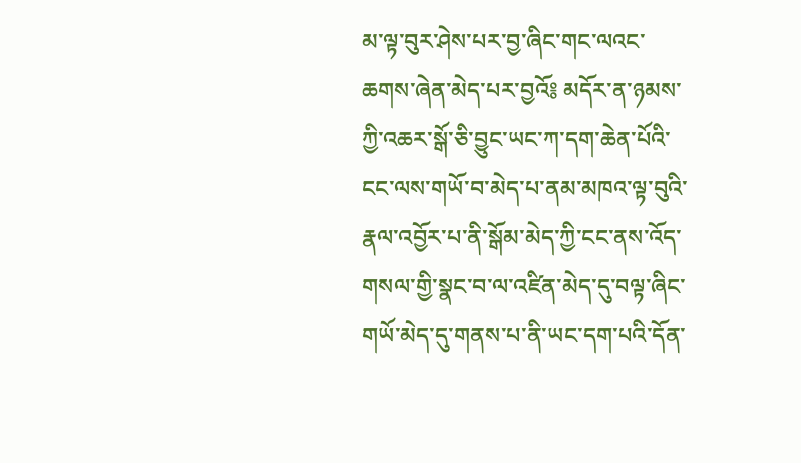མ་ལྟ་བུར་ཤེས་པར་བྱ་ཞིང་གང་ལའང་ཆགས་ཞེན་མེད་པར་བྱའོ༔ མདོར་ན་ཉམས་ཀྱི་འཆར་སྒོ་ཅི་བྱུང་ཡང་ཀ་དག་ཆེན་པོའི་ངང་ལས་གཡོ་བ་མེད་པ་ནམ་མཁའ་ལྟ་བུའི་རྣལ་འབྱོར་པ་ནི་སྒོམ་མེད་ཀྱི་ངང་ནས་འོད་གསལ་གྱི་སྣང་བ་ལ་འཛིན་མེད་དུ་བལྟ་ཞིང་གཡོ་མེད་དུ་གནས་པ་ནི་ཡང་དག་པའི་དོན་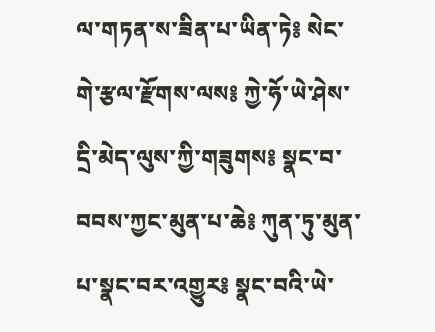ལ་གཏན་ས་ཟིན་པ་ཡིན་ཏེ༔ སེང་གེ་རྩལ་རྫོགས་ལས༔ ཀྱེ་ཧོ་ཡེ་ཤེས་དྲི་མེད་ལུས་ཀྱི་གཟུགས༔ སྣང་བ་བབས་ཀྱང་མུན་པ་ཆེ༔ ཀུན་ཏུ་མུན་པ་སྣང་བར་འགྱུར༔ སྣང་བའི་ཡེ་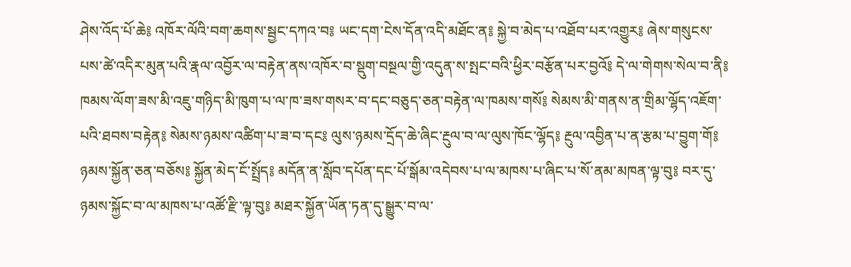ཤེས་འོད་པོ་ཆེ༔ འཁོར་ལོའི་བག་ཆགས་སྦྱང་དཀའ་བ༔ ཡང་དག་ངེས་དོན་འདི་མཐོང་ན༔ སྐྱེ་བ་མེད་པ་འཐོབ་པར་འགྱུར༔ ཞེས་གསུངས་པས་ཚེ་འདིར་མུན་པའི་རྣལ་འབྱོར་ལ་བརྟེན་ནས་འཁོར་བ་སྡུག་བསྔལ་གྱི་འདུན་ས་སྤང་བའི་ཕྱིར་བརྩོན་པར་བྱའོ༔ དེ་ལ་གེགས་སེལ་བ་ནི༔ ཁམས་ལོག་ཟས་མི་འཇུ་གཉིད་མི་ཁུག་པ་ལ་ཁ་ཟས་གསར་བ་དང་བཅུད་ཅན་བརྟེན་ལ་ཁམས་གསོ༔ སེམས་མི་གནས་ན་གྲིམ་ལྷོད་འཇོག་པའི་ཐབས་བརྟེན༔ སེམས་ཉམས་འཚིག་པ་ཟ་བ་དང༔ ལུས་ཉམས་དྲོད་ཆེ་ཞིང་རྔུལ་བ་ལ་ལུས་ཁོང་ལྷོད༔ རྔུལ་འབྱིན་པ་ན་རྩམ་པ་བྱུག་གོ༔ ཉམས་སྐྱོན་ཅན་བཅོས༔ སྐྱོན་མེད་ངོ་སྤྲོད༔ མདོན་ན་སློབ་དཔོན་དང་པོ་སྒོམ་འདེབས་པ་ལ་མཁས་པ་ཞིང་པ་སོ་ནམ་མཁན་ལྟ་བུ༔ བར་དུ་ཉམས་སྐྱོང་བ་ལ་མཁས་པ་འཚོ་རྫི་ལྟ་བུ༔ མཐར་སྐྱོན་ཡོན་ཏན་དུ་སྒྱུར་བ་ལ་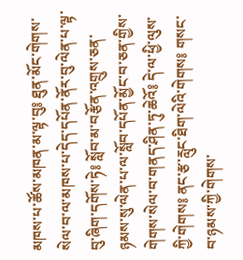མཁས་པ་ཚོས་མཁན་མ་ལྟ་བུ༔ ཐུན་མོང་གེགས་སེལ་བ་ལ་མཁས་པ་དེད་དཔོན་ནོར་བུ་ལེན་པ་ལྟ་བུ་ཞིག་དགོས་ཏེ༔ སློབ་མ་བརྩོན་འགྲུས་ཅན་ཉམས་སུ་ལེན་པ་ལ་སློབ་དཔོན་མྱོང་བ་ཅན་གྱིས་གེགས་སེལ་བ་གནད་ཤིན་ཏུ་ཆེའོ༔ དེ་ལ་ཕྱི་ལུས་ཀྱི་གེགས༔ ནང་རྩ་རླུང་ཐིག་ལེའི་གེགས༔ གསང་བ་ཉམས་ཀྱི་གེགས་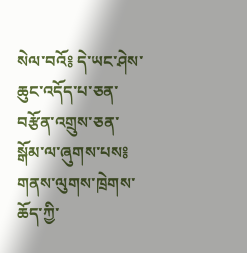སེལ་བའོ༔ དེ་ཡང་ཤེས་ཆུང་འདོད་པ་ཅན་བརྩོན་འགྲུས་ཅན་སྒོམ་ལ་ཞུགས་པས༔ གནས་ལུགས་ཁྲེགས་ཆོད་ཀྱི་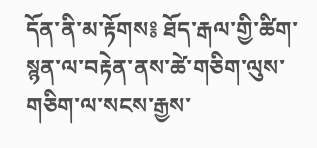དོན་ནི་མ་རྟོགས༔ ཐོད་རྒལ་གྱི་ཚིག་སྙན་ལ་བརྟེན་ནས་ཚེ་གཅིག་ལུས་གཅིག་ལ་སངས་རྒྱས་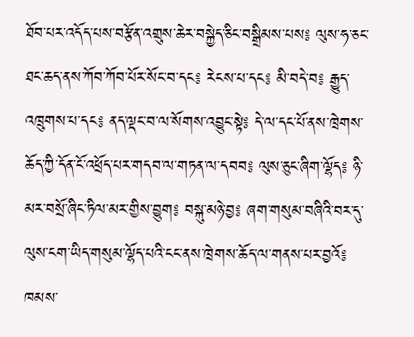ཐོབ་པར་འདོད་པས་བརྩོན་འགྲུས་ཆེར་བསྐྱེད་ཅིང་བསྒྲིམས་པས༔ ལུས་ཧ་ཅང་ཐང་ཆད་ནས་ཀོབ་ཀོབ་པོར་སོང་བ་དང༔ རེངས་པ་དང༔ མི་བདེ་བ༔ རྒྱུད་འཁྲུགས་པ་དང༔ ནད་ལྡང་བ་ལ་སོགས་འབྱུང་སྟེ༔ དེ་ལ་དང་པོ་ནས་ཁྲེགས་ཆོད་ཀྱི་དོན་ངོ་འཕྲོད་པར་གདབ་ལ་གཏན་ལ་དབབ༔ ལུས་ཅུང་ཞིག་ལྷོད༔ ཉི་མར་བསྲོ་ཞིང་ཏིལ་མར་གྱིས་བྱུག༔ བསྐུ་མཉེ་བྱ༔ ཞག་གསུམ་བཞིའི་བར་དུ་ལུས་ངག་ཡིད་གསུམ་ལྷོད་པའི་ངང་ནས་ཁྲེགས་ཆོད་ལ་གནས་པར་བྱའོ༔ ཁམས་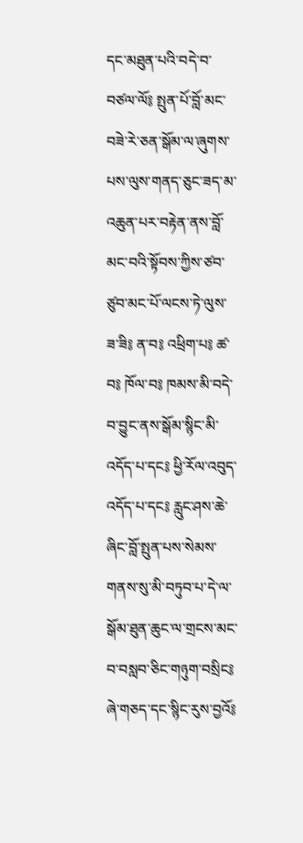དང་མཐུན་པའི་བདེ་བ་བཙལ་ལོ༔ སྤུན་པོ་བློ་མང་བཟེ་རེ་ཅན་སྒོམ་ལ་ཞུགས་པས་ལུས་གནད་ཅུང་ཟད་མ་འཆུན་པར་བརྟེན་ནས་བློ་མང་བའི་སྟོབས་ཀྱིས་ཙབ་ཙུབ་མང་པོ་ལངས་ཏེ་ལུས་ཟ་ཟི༔ ན་བ༔ འཕྲིག་པ༔ ཚ་བ༔ ཁོལ་བ༔ ཁམས་མི་བདེ་བ་བྱུང་ནས་སྒོམ་སྙིང་མི་འདོད་པ་དང༔ ཕྱི་རོལ་འབུད་འདོད་པ་དང༔ རླུང་ཤས་ཆེ་ཞིང་བློ་སྤུན་པས་སེམས་གནས་སུ་མི་བཏུབ་པ་དེ་ལ་སྒོམ་ཐུན་ཆུང་ལ་གྲངས་མང་བ་བསླབ་ཅིང་གཉུག་བསྲིང༔ ཞེ་གཅད་དང་སྙིང་རུས་བྱའོ༔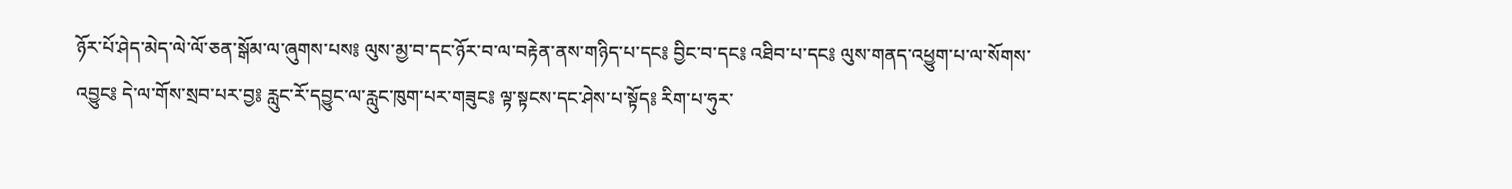ཉོར་པོ་ཤེད་མེད་ལེ་ལོ་ཅན་སྒོམ་ལ་ཞུགས་པས༔ ལུས་མྱ་བ་དང་ཉོར་བ་ལ་བརྟེན་ནས་གཉིད་པ་དང༔ བྱིང་བ་དང༔ འཐིབ་པ་དང༔ ལུས་གནད་འཕྱུག་པ་ལ་སོགས་འབྱུང༔ དེ་ལ་གོས་སྲབ་པར་བྱ༔ རླུང་རོ་དབྱུང་ལ་རླུང་ཁུག་པར་གཟུང༔ ལྟ་སྟངས་དང་ཤེས་པ་སྟོད༔ རིག་པ་ཧུར་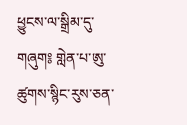ཕྱུངས་ལ་སྒྲིམ་དུ་གཞུག༔ གླེན་པ་ཨུ་ཚུགས་སྙིང་རུས་ཅན་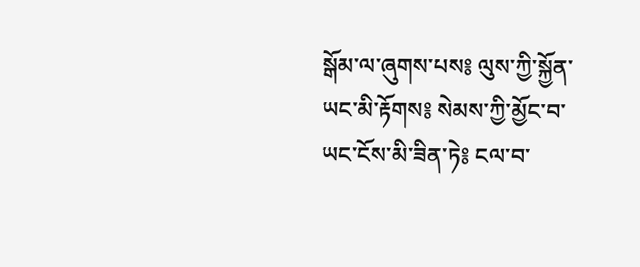སྒོམ་ལ་ཞུགས་པས༔ ལུས་ཀྱི་སྐྱོན་ཡང་མི་རྟོགས༔ སེམས་ཀྱི་མྱོང་བ་ཡང་ངོས་མི་ཟིན་ཏེ༔ ངལ་བ་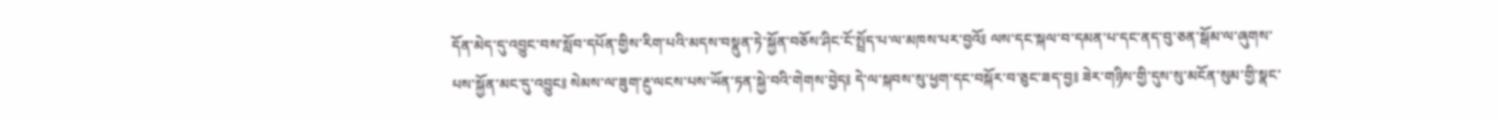དོན་མེད་དུ་འབྱུང་བས་སློབ་དཔོན་གྱིས་རིག་པའི་མདས་བསྣུན་ཏེ་སྐྱོན་བཅོས་ཤིང་ངོ་སྤྲོད་པ་ལ་མཁས་པར་བྱའོ༔ ལས་དང་སྐལ་བ་དམན་པ་དང་ནད་བུ་ཅན་སྒོམ་ལ་ཞུགས་པས་སྐྱོན་མང་དུ་འབྱུང༔ སེམས་ལ་ཟུག་རྔུ་ལངས་པས་ཡོན་ཏན་སྐྱེ་བའི་གེགས་བྱེད༔ དེ་ལ་སྐབས་སུ་ཕྱག་དང་བསྐོར་བ་ཅུང་ཟད་བྱ༔ ཟེར་གཉིས་གྱི་དུས་སུ་མངོན་སུམ་གྱི་སྣང་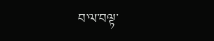བ་ལ་བལྟ་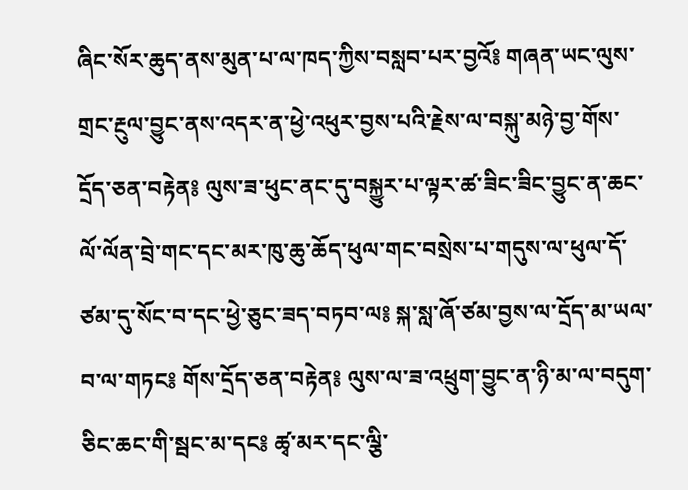ཞིང་སོར་ཆུད་ནས་མུན་པ་ལ་ཁད་ཀྱིས་བསླབ་པར་བྱའོ༔ གཞན་ཡང་ལུས་གྲང་རྔུལ་བྱུང་ནས་འདར་ན་ཕྱེ་འཕུར་བྱས་པའི་རྗེས་ལ་བསྐུ་མཉེ་བྱ་གོས་དྲོད་ཅན་བརྟེན༔ ལུས་ཟ་ཕུང་ནང་དུ་བསྐྱུར་པ་ལྟར་ཚ་ཟིང་ཟིང་བྱུང་ན་ཆང་ལོ་ལོན་བྲེ་གང་དང་མར་ཁུ་ཆུ་ཆོད་ཕུལ་གང་བསྲེས་པ་གདུས་ལ་ཕུལ་དོ་ཙམ་དུ་སོང་བ་དང་ཕྱེ་ཅུང་ཟད་བཏབ་ལ༔ སྐ་སླ་ཞོ་ཙམ་བྱས་ལ་དྲོད་མ་ཡལ་བ་ལ་གཏང༔ གོས་དྲོད་ཅན་བརྟེན༔ ལུས་ལ་ཟ་འཕྲུག་བྱུང་ན་ཉི་མ་ལ་བདུག་ཅིང་ཆང་གི་སྦང་མ་དང༔ ཚྭ་མར་དང་ལྕི་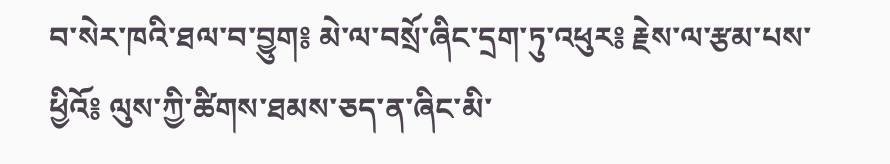བ་སེར་ཁའི་ཐལ་བ་བྱུག༔ མེ་ལ་བསྲོ་ཞིང་དྲག་ཏུ་འཕུར༔ རྗེས་ལ་རྩམ་པས་ཕྱིའོ༔ ལུས་ཀྱི་ཚིགས་ཐམས་ཅད་ན་ཞིང་མི་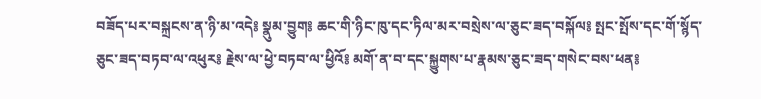བཟོད་པར་བསྐྲངས་ན་ཉི་མ་འདེ༔ སྣུམ་བྱུག༔ ཆང་གི་ཉིང་ཁུ་དང་ཏིལ་མར་བསྲེས་ལ་ཅུང་ཟད་བསྐོལ༔ སྤང་སྤོས་དང་གོ་སྙོད་ཅུང་ཟད་བཏབ་ལ་འཕུར༔ རྗེས་ལ་ཕྱེ་བཏབ་ལ་ཕྱིའོ༔ མགོ་ན་བ་དང་སྐྱུགས་པ་རྣམས་ཅུང་ཟད་གསེང་བས་ཕན༔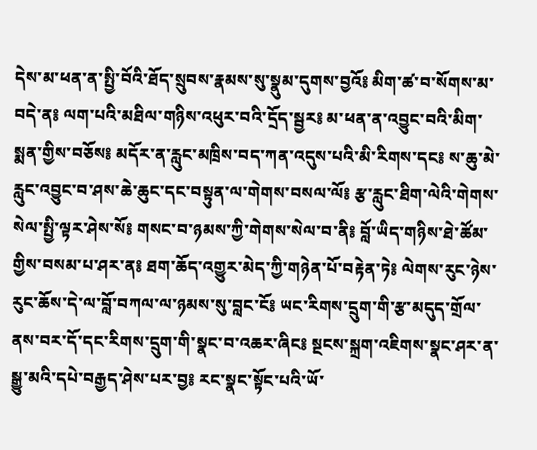དེས་མ་ཕན་ན་སྤྱི་བོའི་ཐོད་སྲུབས་རྣམས་སུ་སྣུམ་དུགས་བྱའོ༔ མིག་ཚ་བ་སོགས་མ་བདེ་ན༔ ལག་པའི་མཐིལ་གཉིས་འཕུར་བའི་དྲོད་སྦྱར༔ མ་ཕན་ན་འབྱུང་བའི་མིག་སྨན་གྱིས་བཅོས༔ མདོར་ན་རླུང་མཁྲིས་བད་ཀན་འདུས་པའི་མི་རིགས་དང༔ ས་ཆུ་མེ་རླུང་འབྱུང་བ་ཤས་ཆེ་ཆུང་དང་བསྟུན་ལ་གེགས་བསལ་ལོ༔ རྩ་རླུང་ཐིག་ལེའི་གེགས་སེལ་སྤྱི་ལྟར་ཤེས་སོ༔ གསང་བ་ཉམས་ཀྱི་གེགས་སེལ་བ་ནི༔ བློ་ཡིད་གཉིས་ཐེ་ཚོམ་གྱིས་བསམ་པ་ཤར་ན༔ ཐག་ཆོད་འགྱུར་མེད་ཀྱི་གཉེན་པོ་བརྟེན་ཏེ༔ ལེགས་རུང་ཉེས་རུང་ཆོས་དེ་ལ་བློ་བཀལ་ལ་ཉམས་སུ་བླང་ངོ༔ ཡང་རིགས་དྲུག་གི་རྩ་མདུད་གྲོལ་ནས་བར་དོ་དང་རིགས་དྲུག་གི་སྣང་བ་འཆར་ཞིང༔ སྔངས་སྐྲག་འཇིགས་སྣང་ཤར་ན་སྒྱུ་མའི་དཔེ་བརྒྱད་ཤེས་པར་བྱ༔ རང་སྣང་སྟོང་པའི་ཡོ་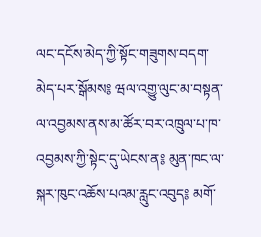ལང་དངོས་མེད་ཀྱི་སྟོང་གཟུགས་བདག་མེད་པར་སྒོམས༔ ཝལ་འགྱུ་ལུང་མ་བསྟན་ལ་འབྱམས་ནས་མ་ཚོར་བར་འཁྲུལ་པ་ཁ་འབྱམས་ཀྱི་སྟེང་དུ་ཡེངས་ན༔ མུན་ཁང་ལ་སྐར་ཁུང་འཆོས་པའམ་རླུང་འབུད༔ མགོ་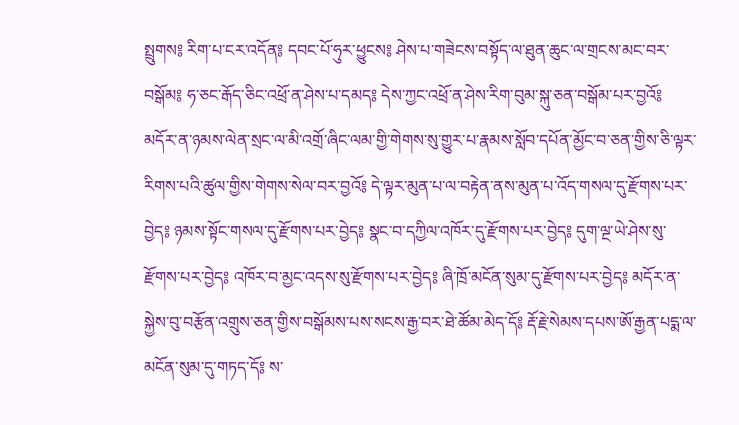སྤྲུགས༔ རིག་པ་ངར་འདོན༔ དབང་པོ་ཧུར་ཕྱུངས༔ ཤེས་པ་གཟེངས་བསྟོད་ལ་ཐུན་ཆུང་ལ་གྲངས་མང་བར་བསྒོམ༔ ཧ་ཅང་རྒོད་ཅིང་འཕྲོ་ན་ཤེས་པ་དམད༔ དེས་ཀྱང་འཕྲོ་ན་ཤེས་རིག་བུམ་སྐུ་ཅན་བསྒོམ་པར་བྱའོ༔ མདོར་ན་ཉམས་ལེན་སྲང་ལ་མི་འགྲོ་ཞིང་ལམ་གྱི་གེགས་སུ་གྱུར་པ་རྣམས་སློབ་དཔོན་མྱོང་བ་ཅན་གྱིས་ཅི་ལྟར་རིགས་པའི་ཚུལ་གྱིས་གེགས་སེལ་བར་བྱའོ༔ དེ་ལྟར་མུན་པ་ལ་བརྟེན་ནས་མུན་པ་འོད་གསལ་དུ་རྫོགས་པར་བྱེད༔ ཉམས་སྟོང་གསལ་དུ་རྫོགས་པར་བྱེད༔ སྣང་བ་དཀྱིལ་འཁོར་དུ་རྫོགས་པར་བྱེད༔ དུག་ལྔ་ཡེ་ཤེས་སུ་རྫོགས་པར་བྱེད༔ འཁོར་བ་མྱང་འདས་སུ་རྫོགས་པར་བྱེད༔ ཞི་ཁྲོ་མངོན་སུམ་དུ་རྫོགས་པར་བྱེད༔ མདོར་ན་སྐྱེས་བུ་བརྩོན་འགྲུས་ཅན་གྱིས་བསྒོམས་པས་སངས་རྒྱ་བར་ཐེ་ཚོམ་མེད་དོ༔ རྡོ་རྗེ་སེམས་དཔས་ཨོ་རྒྱན་པདྨ་ལ་མངོན་སུམ་དུ་གཏད་དོ༔ ས་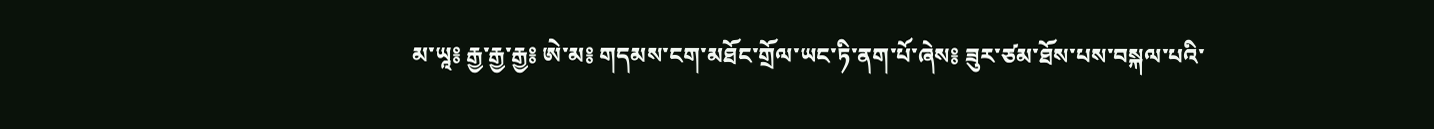མ་ཡཱ༔ རྒྱ་རྒྱ་རྒྱ༔ ཨེ་མ༔ གདམས་ངག་མཐོང་གྲོལ་ཡང་ཏི་ནག་པོ་ཞེས༔ ཟུར་ཙམ་ཐོས་པས་བསྐལ་པའི་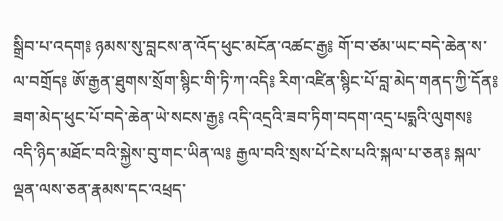སྒྲིབ་པ་འདག༔ ཉམས་སུ་བླངས་ན་འོད་ཕུང་མངོན་འཚང་རྒྱ༔ གོ་བ་ཙམ་ཡང་བདེ་ཆེན་ས་ལ་བགྲོད༔ ཨོ་རྒྱན་ཐུགས་སྲོག་སྙིང་གི་ཏི་ཀ་འདི༔ རིག་འཛིན་སྙིང་པོ་བླ་མེད་གནད་ཀྱི་དོན༔ ཟག་མེད་ཕུང་པོ་བདེ་ཆེན་ཡེ་སངས་རྒྱ༔ འདི་འདྲའི་ཟབ་ཏིག་བདག་འདྲ་པདྨའི་ལུགས༔ འདི་ཉིད་མཐོང་བའི་སྐྱེས་བུ་གང་ཡིན་ལ༔ རྒྱལ་བའི་སྲས་པོ་ངེས་པའི་སྐལ་པ་ཅན༔ སྐལ་ལྡན་ལས་ཅན་རྣམས་དང་འཕྲད་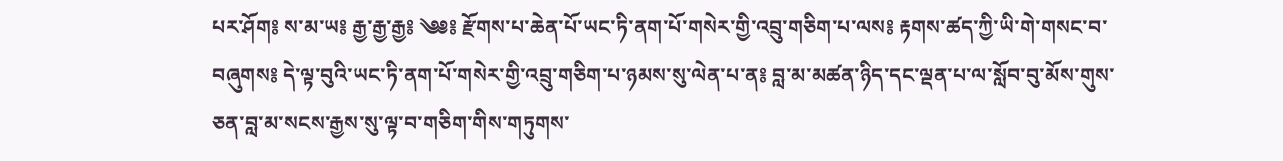པར་ཤོག༔ ས་མ་ཡ༔ རྒྱ་རྒྱ་རྒྱ༔ ༄༅༔ རྫོགས་པ་ཆེན་པོ་ཡང་ཏི་ནག་པོ་གསེར་གྱི་འབྲུ་གཅིག་པ་ལས༔ རྟགས་ཚད་ཀྱི་ཡི་གེ་གསང་བ་བཞུགས༔ དེ་ལྟ་བུའི་ཡང་ཏི་ནག་པོ་གསེར་གྱི་འབྲུ་གཅིག་པ་ཉམས་སུ་ལེན་པ་ན༔ བླ་མ་མཚན་ཉིད་དང་ལྡན་པ་ལ་སློབ་བུ་མོས་གུས་ཅན་བླ་མ་སངས་རྒྱས་སུ་ལྟ་བ་གཅིག་གིས་གཏུགས་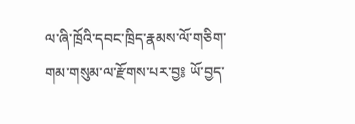ལ་ཞི་ཁྲོའི་དབང་ཁྲིད་རྣམས་ལོ་གཅིག་གམ་གསུམ་ལ་རྫོགས་པར་བྱ༔ ཡོ་བྱད་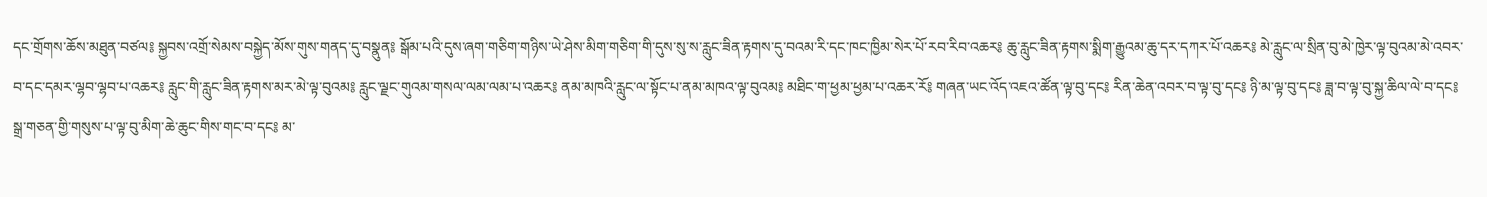དང་གྲོགས་ཆོས་མཐུན་བཙལ༔ སྐྱབས་འགྲོ་སེམས་བསྐྱེད་མོས་གུས་གནད་དུ་བསྣུན༔ སྒོམ་པའི་དུས་ཞག་གཅིག་གཉིས་ཡེ་ཤེས་མིག་གཅིག་གི་དུས་སུ་ས་རླུང་ཟིན་རྟགས་དུ་བའམ་རི་དང་ཁང་ཁྱིམ་སེར་པོ་རབ་རིབ་འཆར༔ ཆུ་རླུང་ཟིན་རྟགས་སྨིག་རྒྱུའམ་ཆུ་དར་དཀར་པོ་འཆར༔ མེ་རླུང་ལ་སྲིན་བུ་མེ་ཁྱེར་ལྟ་བུའམ་མེ་འབར་བ་དང་དམར་ལྷབ་ལྷབ་པ་འཆར༔ རླུང་གི་རླུང་ཟིན་རྟགས་མར་མེ་ལྟ་བུའམ༔ རླུང་ལྗང་གུའམ་གསལ་ལམ་ལམ་པ་འཆར༔ ནམ་མཁའི་རླུང་ལ་སྟོང་པ་ནམ་མཁའ་ལྟ་བུའམ༔ མཐིང་ག་ཕྱམ་ཕྱམ་པ་འཆར་རོ༔ གཞན་ཡང་འོད་འཇའ་ཚོན་ལྟ་བུ་དང༔ རིན་ཆེན་འབར་བ་ལྟ་བུ་དང༔ ཉི་མ་ལྟ་བུ་དང༔ ཟླ་བ་ལྟ་བུ་སྐྱ་ཆིལ་ལེ་བ་དང༔ སྒྲ་གཅན་གྱི་གསུས་པ་ལྟ་བུ་མིག་ཆེ་ཆུང་གིས་གང་བ་དང༔ མ་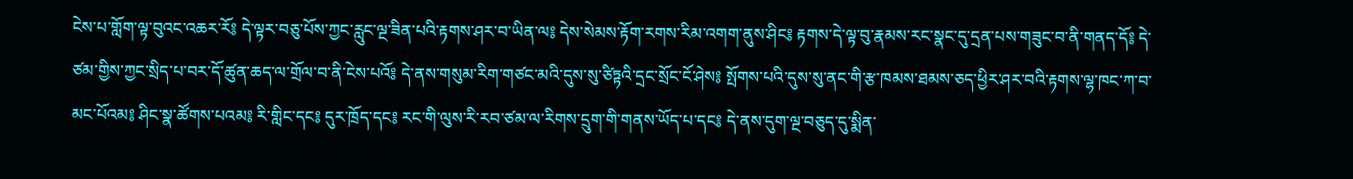ངེས་པ་གློག་ལྟ་བུའང་འཆར་རོ༔ དེ་ལྟར་བཅུ་པོས་ཀྱང་རླུང་ལྔ་ཟིན་པའི་རྟགས་ཤར་བ་ཡིན་ལ༔ དེས་སེམས་རྟོག་རགས་རིམ་འགག་ནུས་ཤིང༔ རྟགས་དེ་ལྟ་བུ་རྣམས་རང་སྣང་དུ་དྲན་པས་གཟུང་བ་ནི་གནད་དོ༔ དེ་ཙམ་གྱིས་ཀྱང་སྲིད་པ་བར་དོ་ཚུན་ཆད་ལ་གྲོལ་བ་ནི་ངེས་པའོ༔ དེ་ནས་གསུམ་རིག་གཙང་མའི་དུས་སུ་ཙིཏྟའི་དྲང་སྲོང་ངོ་ཤེས༔ སྤོགས་པའི་དུས་སུ་ནང་གི་རྩ་ཁམས་ཐམས་ཅད་ཕྱིར་ཤར་བའི་རྟགས་ལྷ་ཁང་ཀ་བ་མང་པོའམ༔ ཤིང་སྣ་ཚོགས་པའམ༔ རི་གླིང་དང༔ དུར་ཁྲོད་དང༔ རང་གི་ལུས་རི་རབ་ཙམ་ལ་རིགས་དྲུག་གི་གནས་ཡོད་པ་དང༔ དེ་ནས་དུག་ལྔ་བཅུད་དུ་སྨིན་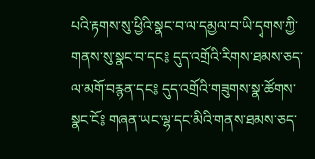པའི་རྟགས་སུ་ཕྱིའི་སྣང་བ་ལ་དམྱལ་བ་ཡི་དྭགས་ཀྱི་གནས་སུ་སྣང་བ་དང༔ དུད་འགྲོའི་རིགས་ཐམས་ཅད་ལ་མགོ་བརྙན་དང༔ དུད་འགྲོའི་གཟུགས་སྣ་ཚོགས་སྣང་ངོ༔ གཞན་ཡང་ལྷ་དང་མིའི་གནས་ཐམས་ཅད་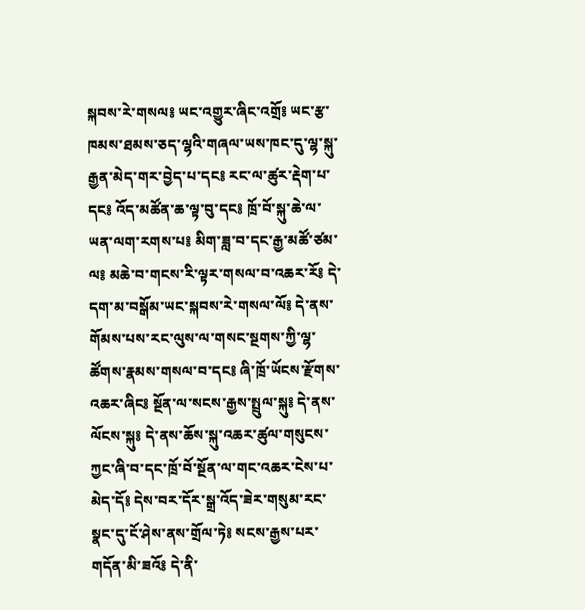སྐབས་རེ་གསལ༔ ཡང་འགྱུར་ཞིང་འགྲོ༔ ཡང་རྩ་ཁམས་ཐམས་ཅད་ལྷའི་གཞལ་ཡས་ཁང་དུ་ལྷ་སྐུ་རྒྱན་མེད་གར་བྱེད་པ་དང༔ རང་ལ་ཚུར་རྡེག་པ་དང༔ འོད་མཚོན་ཆ་ལྟ་བུ་དང༔ ཁྲོ་བོ་སྐུ་ཆེ་ལ་ཡན་ལག་རགས་པ༔ མིག་ཟླ་བ་དང་རྒྱ་མཚོ་ཙམ་ལ༔ མཆེ་བ་གངས་རི་ལྟར་གསལ་བ་འཆར་རོ༔ དེ་དག་མ་བསྒོམ་ཡང་སྐབས་རེ་གསལ་ལོ༔ དེ་ནས་གོམས་པས་རང་ལུས་ལ་གསང་སྔགས་ཀྱི་ལྷ་ཚོགས་རྣམས་གསལ་བ་དང༔ ཞི་ཁྲོ་ཡོངས་རྫོགས་འཆར་ཞིང༔ སྔོན་ལ་སངས་རྒྱས་སྤྲུལ་སྐུ༔ དེ་ནས་ལོངས་སྐུ༔ དེ་ནས་ཆོས་སྐུ་འཆར་ཚུལ་གསུངས་ཀྱང་ཞི་བ་དང་ཁྲོ་བོ་སྔོན་ལ་གང་འཆར་ངེས་པ་མེད་དོ༔ དེས་བར་དོར་སྒྲ་འོད་ཟེར་གསུམ་རང་སྣང་དུ་ངོ་ཤེས་ནས་གྲོལ་ཏེ༔ སངས་རྒྱས་པར་གདོན་མི་ཟའོ༔ དེ་ནི་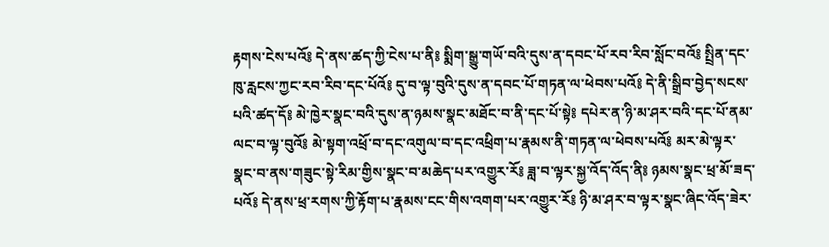རྟགས་ངེས་པའོ༔ དེ་ནས་ཚད་ཀྱི་ངེས་པ་ནི༔ སྨིག་སྒྱུ་གཡོ་བའི་དུས་ན་དབང་པོ་རབ་རིབ་སློང་བའོ༔ སྤྲིན་དང་ཁུ་རླངས་ཀྱང་རབ་རིབ་དང་པོའོ༔ དུ་བ་ལྟ་བུའི་དུས་ན་དབང་པོ་གཏན་ལ་ཕེབས་པའོ༔ དེ་ནི་སྒྲིབ་བྱེད་སངས་པའི་ཚད་དོ༔ མེ་ཁྱེར་སྣང་བའི་དུས་ན་ཉམས་སྣང་མཐོང་བ་ནི་དང་པོ་སྟེ༔ དཔེར་ན་ཉི་མ་ཤར་བའི་དང་པོ་ནམ་ལང་བ་ལྟ་བུའོ༔ མེ་སྟག་འཕྲོ་བ་དང་འགུལ་བ་དང་འཕྲིག་པ་རྣམས་ནི་གཏན་ལ་ཕེབས་པའོ༔ མར་མེ་ལྟར་སྣང་བ་ནས་གཟུང་སྟེ་རིམ་གྱིས་སྣང་བ་མཆེད་པར་འགྱུར་རོ༔ ཟླ་བ་ལྟར་སྐྱ་འོད་འོད་ནི༔ ཉམས་སྣང་ཕྲ་མོ་ཟད་པའོ༔ དེ་ནས་ཕྲ་རགས་ཀྱི་རྟོག་པ་རྣམས་ངང་གིས་འགག་པར་འགྱུར་རོ༔ ཉི་མ་ཤར་བ་ལྟར་སྣང་ཞིང་འོད་ཟེར་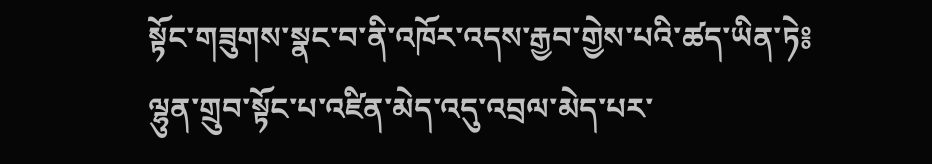སྟོང་གཟུགས་སྣང་བ་ནི་འཁོར་འདས་རྒྱབ་གྱེས་པའི་ཚད་ཡིན་ཏེ༔ ལྷུན་གྲུབ་སྟོང་པ་འཛིན་མེད་འདུ་འབྲལ་མེད་པར་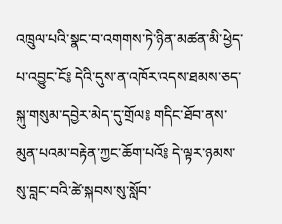འཁྲུལ་པའི་སྣང་བ་འགགས་ཏེ་ཉིན་མཚན་མི་ཕྱེད་པ་འབྱུང་ངོ༔ དེའི་དུས་ན་འཁོར་འདས་ཐམས་ཅད་སྐུ་གསུམ་དབྱེར་མེད་དུ་གྲོལ༔ གདིང་ཐོབ་ནས་མུན་པའམ་བརྟེན་ཀྱང་ཆོག་པའོ༔ དེ་ལྟར་ཉམས་སུ་བླང་བའི་ཚེ་སྐབས་སུ་སློབ་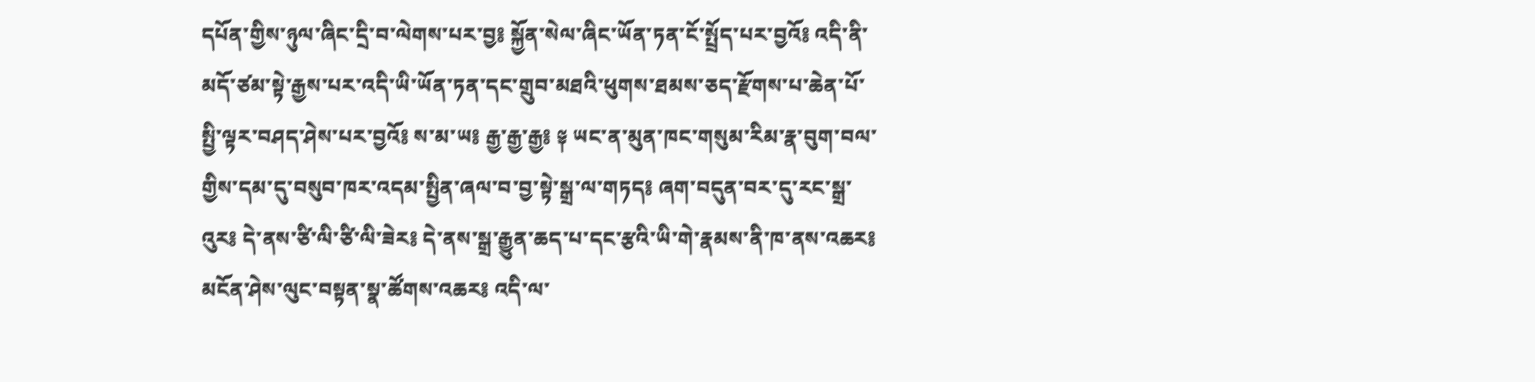དཔོན་གྱིས་ཉུལ་ཞིང་དྲི་བ་ལེགས་པར་བྱ༔ སྐྱོན་སེལ་ཞིང་ཡོན་ཏན་ངོ་སྤྲོད་པར་བྱའོ༔ འདི་ནི་མདོ་ཙམ་སྟེ་རྒྱས་པར་འདི་ཡི་ཡོན་ཏན་དང་གྲུབ་མཐའི་ཕུགས་ཐམས་ཅད་རྫོགས་པ་ཆེན་པོ་སྤྱི་ལྟར་བཤད་ཤེས་པར་བྱའོ༔ ས་མ་ཡ༔ རྒྱ་རྒྱ་རྒྱ༔ ༈ ཡང་ན་མུན་ཁང་གསུམ་རིམ་རྣ་བུག་བལ་གྱིས་དམ་དུ་བསུབ་ཁར་འདམ་སྤྱིན་ཞལ་བ་བྱ་སྟེ་སྒྲ་ལ་གཏད༔ ཞག་བདུན་བར་དུ་རང་སྒྲ་འུར༔ དེ་ནས་ཙི་ལི་ཙི་ལི་ཟེར༔ དེ་ནས་སྒྲ་རྒྱུན་ཆད་པ་དང་རྩའི་ཡི་གེ་རྣམས་ནི་ཁ་ནས་འཆར༔ མངོན་ཤེས་ལུང་བསྟན་སྣ་ཚོགས་འཆར༔ འདི་ལ་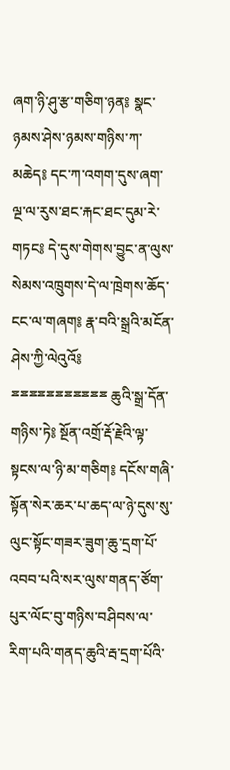ཞག་ཉི་ཤུ་རྩ་གཅིག་ཉན༔ སྣང་ཉམས་ཤེས་ཉམས་གཉིས་ཀ་མཆེད༔ དང་ཀ་འགག་དུས་ཞག་ལྔ་ལ་རུས་ཐང་རྐང་ཐང་དུམ་རེ་གཏང༔ དེ་དུས་གེགས་བྱུང་ན་ལུས་སེམས་འཁྲུགས་དེ་ལ་ཁྲེགས་ཆོད་ངང་ལ་གཞག༔ རྣ་བའི་སྒྲའི་མངོན་ཤེས་ཀྱི་ལེའུའོ༔ ྈྈྈྈྈྈྈྈྈྈྈ ཆུའི་སྒྲ་དོན་གཉིས་ཏེ༔ སྔོན་འགྲོ་རྡོ་རྗེའི་ལྟ་སྟངས་ལ་ཉི་མ་གཅིག༔ དངོས་གཞི་སྟོན་སེར་ཆར་པ་ཆད་ལ་ཉེ་དུས་སུ་ལུང་སྟོང་གཟར་ཟུག་ཆུ་དྲག་པོ་འབབ་པའི་སར་ལུས་གནད་ཙོག་པུར་ལོང་བུ་གཉིས་བཤིབས་ལ་རིག་པའི་གནད་ཆུའི་རྦ་དྲག་པོའི་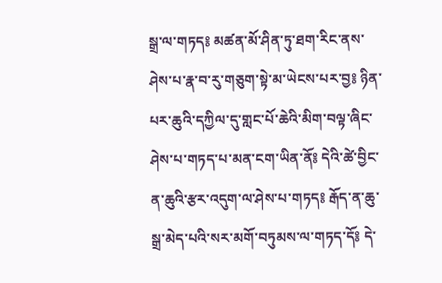སྒྲ་ལ་གཏད༔ མཚན་མོ་ཤིན་ཏུ་ཐག་རིང་ནས་ཤེས་པ་རྣ་བ་རུ་གཅུག་སྟེ་མ་ཡེངས་པར་བྱ༔ ཉིན་པར་ཆུའི་དཀྱིལ་དུ་གླང་པོ་ཆེའི་མིག་བལྟ་ཞིང་ཤེས་པ་གཏད་པ་མན་ངག་ཡིན་ནོ༔ དེའི་ཚེ་བྱིང་ན་ཆུའི་རྩར་འདུག་ལ་ཤེས་པ་གཏད༔ རྒོད་ན་ཆུ་སྒྲ་མེད་པའི་སར་མགོ་བཏུམས་ལ་གཏད་དོ༔ དེ་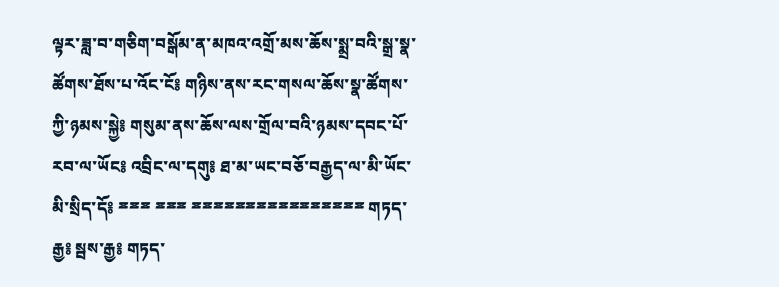ལྟར་ཟླ་བ་གཅིག་བསྒོམ་ན་མཁའ་འགྲོ་མས་ཆོས་སྨྲ་བའི་སྒྲ་སྣ་ཚོགས་ཐོས་པ་འོང་ངོ༔ གཉིས་ནས་རང་གསལ་ཆོས་སྣ་ཚོགས་ཀྱི་ཉམས་སྐྱེ༔ གསུམ་ནས་ཆོས་ལས་གྲོལ་བའི་ཉམས་དབང་པོ་རབ་ལ་ཡོང༔ འབྲིང་ལ་དགུ༔ ཐ་མ་ཡང་བཅོ་བརྒྱད་ལ་མི་ཡོང་མི་སྲིད་དོ༔ ྈྈྈ ྈྈྈ ྈྈྈྈྈྈྈྈྈྈྈྈྈྈྈྈ གཏད་རྒྱ༔ སྦས་རྒྱ༔ གཏད་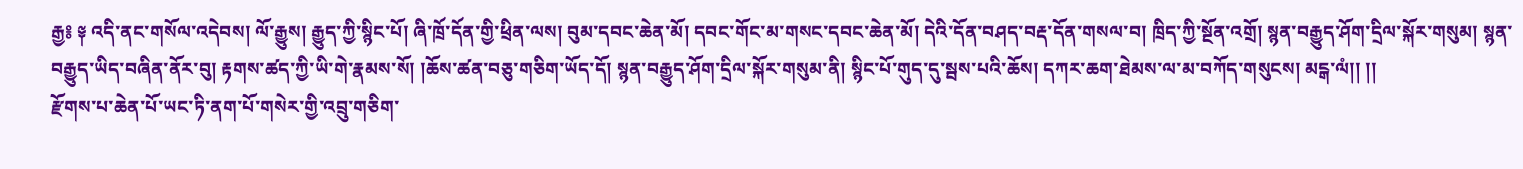རྒྱ༔ ༈ འདི་ནང་གསོལ་འདེབས། ལོ་རྒྱུས། རྒྱུད་ཀྱི་སྙིང་པོ། ཞི་ཁྲོ་དོན་གྱི་ཕྲིན་ལས། བུམ་དབང་ཆེན་མོ། དབང་གོང་མ་གསང་དབང་ཆེན་མོ། དེའི་དོན་བཤད་བརྡ་དོན་གསལ་བ། ཁྲིད་ཀྱི་སྔོན་འགྲོ། སྙན་བརྒྱུད་ཤོག་དྲིལ་སྐོར་གསུམ། སྙན་བརྒྱུད་ཡིད་བཞིན་ནོར་བུ། རྟགས་ཚད་ཀྱི་ཡི་གེ་རྣམས་སོ། །ཆོས་ཚན་བཅུ་གཅིག་ཡོད་དོ། སྙན་བརྒྱུད་ཤོག་དྲིལ་སྐོར་གསུམ་ནི། སྙིང་པོ་གུད་དུ་སྦས་པའི་ཆོས། དཀར་ཆག་ཐེམས་ལ་མ་བཀོད་གསུངས། མངྒ་ལཾ།། །།
རྫོགས་པ་ཆེན་པོ་ཡང་ཏི་ནག་པོ་གསེར་གྱི་འབྲུ་གཅིག་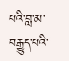པའི་བླ་མ་བརྒྱུད་པའི་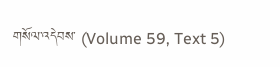གསོལ་འདེབས་ (Volume 59, Text 5)